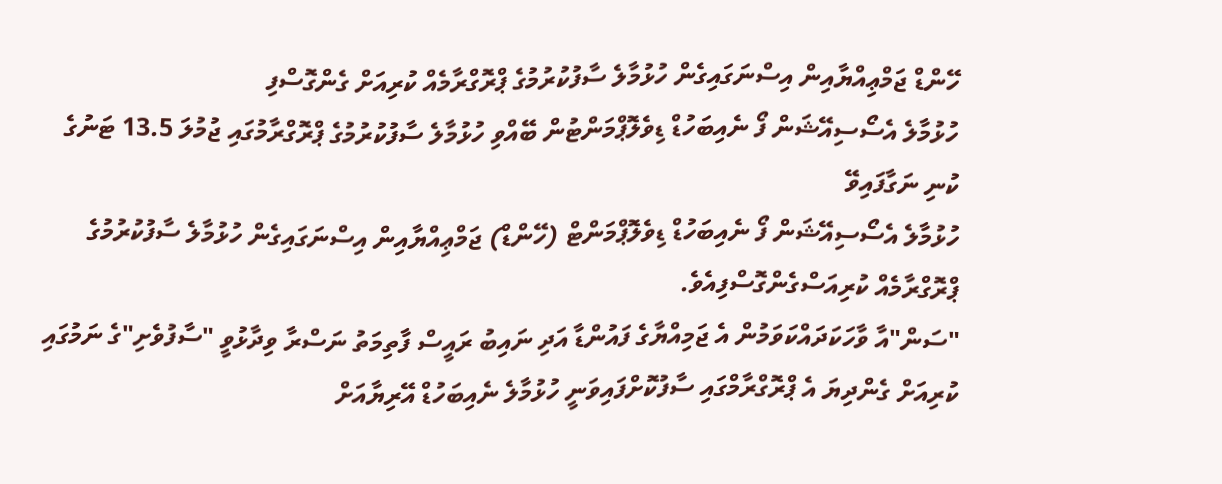ހޭންޑް ޖަމްޢިއްޔާއިން އިސްނަގައިގެން ހުޅުމާލެ ސާފުކުރުމުގެ ޕްރޮގްރާމެއް ކުރިއަށް ގެންގޮސްފި
ހުޅުމާލެ އެސޯސިއޭޝަން ފޯ ނެއިބަހުޑް ޑިވެލޮޕްމަންޓުން ބޭއްވި ހުޅުމާލެ ސާފުކުރުމުގެ ޕްރޮގްރާމުގައި ޖުމުލަ 13.5 ޓަނުގެ ކުނި ނަގާފައިވޭ
ހުޅުމާލެ އެސޯސިއޭޝަން ފޯ ނެއިބަހުޑް ޑިވެލޮޕްމަންޓް (ހޭންޑް) ޖަމްޢިއްޔާއިން އިސްނަގައިގެން ހުޅުމާލެ ސާފުކުރުމުގެ ޕްރޮގްރާމެއް ކުރިއަސްގެންގޮސްފިއެވެ.
"ސަން"އާ ވާހަކަދައްކަވަމުން އެ ޖަމިއްޔާގެ ފައުންޑާ އަދި ނައިބު ރައީސް ފާތިމަތު ނަސްރާ ވިދާޅުވީ "ސާފުވެށި"ގެ ނަމުގައި ކުރިއަށް ގެންދިޔަ އެ ޕްރޮގްރާމްގައި ސާފުކޮށްފައިވަނީ ހުޅުމާލެ ނެއިބަހުޑް އޭރިޔާއަށް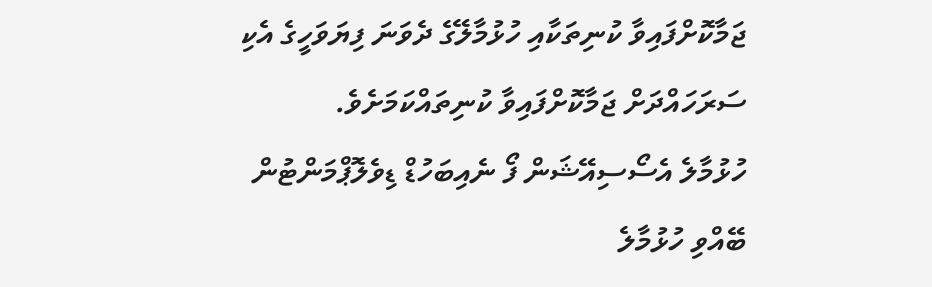ޖަމާކޮށްފައިވާ ކުނިތަކާއި ހުޅުމާލޭގެ ދެވަނަ ފިޔަވަހީގެ އެކި ސަރަހައްދަށް ޖަމާކޮށްފައިވާ ކުނިތައްކަމަށެވެ.
ހުޅުމާލެ އެސޯސިއޭޝަން ފޯ ނެއިބަހުޑް ޑިވެލޮޕްމަންޓުން ބޭއްވި ހުޅުމާލެ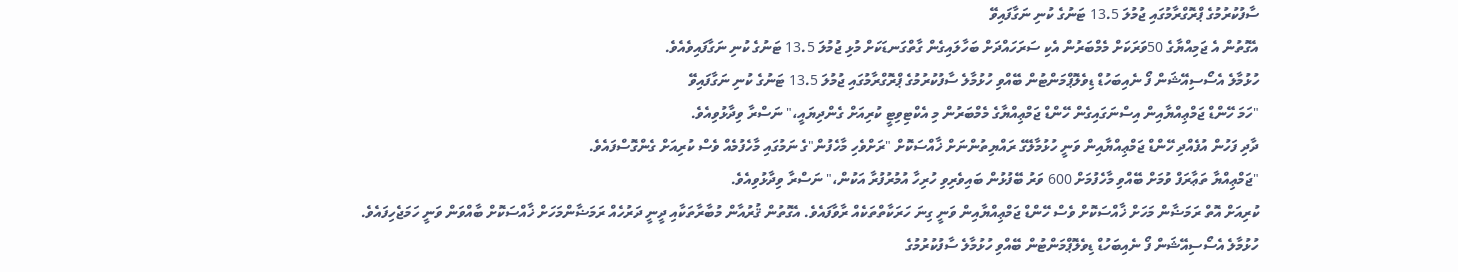ސާފުކުރުމުގެ ޕްރޮގްރާމުގައި ޖުމުލަ 13.5 ޓަނުގެ ކުނި ނަގާފައިވޭ
އެގޮތުން އެ ޖަމިއްޔާގެ 50ވަރަކަށް މެމްބަރުން އެކި ސަރަހައްދަށް ބަހާލައިގެން ގާތްގަނޑަކަށް މުޅި ޖުމުލަ 13.5 ޓަނުގެ ކުނި ނަގާފައިވެއެވެ.
ހުޅުމާލެ އެސޯސިއޭޝަން ފޯ ނެއިބަހުޑް ޑިވެލޮޕްމަންޓުން ބޭއްވި ހުޅުމާލެ ސާފުކުރުމުގެ ޕްރޮގްރާމުގައި ޖުމުލަ 13.5 ޓަނުގެ ކުނި ނަގާފައިވޭ
"ހަމަ ހޭންޑް ޖަމްޢިއްޔާއިން އިސްނަގައިގެން ހޭންޑް ޖަމްޢިއްޔާގެ މެމްބަރުން މި އެކްޓިވިޓީ ކުރިއަށް ގެންދިޔައީ،" ނަސްރާ ވިދާޅުވިއެވެ.
ދާދި ފަހުން އުފެއްދި ހޭންޑް ޖަމްޢިއްޔާއިން ވަނީ ހުޅުމާލޭގެ ރައްޔިތުންނަށް ޚާއްސަކޮށް "ރަށްވެހި މާހެފުން"ގެ ނަމުގައި މާހެފުމެއް ވެސް ކުރިއަށް ގެންގޮސްފައެވެ.
"ޖަމްޢިއްޔާ ތަޢާރަފް ވުމަށް ބޭއްވި މާހެފުމަށް 600 ވަރު ބޭފުޅުން ބައިވެރިވި ހުރިހާ އުމުރުފުރާ އަކުން،" ނަސްރާ ވިދާޅުވިއެވެ.
ކުރިއަށް އޮތް ރަމަޟާން މަހަށް ޚާއްސަކޮށް ވެސް ހޭންޑް ޖަމްޢިއްޔާއިން ވަނީ ގިނަ ހަރަކާތްތަކެއް ރާވާފައެވެ. އެގޮތުން ޤުރުއާން މުބާރާތަކާއި ދީނީ ދަރުހެއް ރަމަޟާންމަހަށް ޚާއްސަކޮށް ބާއްވަން ވަނީ ހަމަޖެހިފައެވެ.
ހުޅުމާލެ އެސޯސިއޭޝަން ފޯ ނެއިބަހުޑް ޑިވެލޮޕްމަންޓުން ބޭއްވި ހުޅުމާލެ ސާފުކުރުމުގެ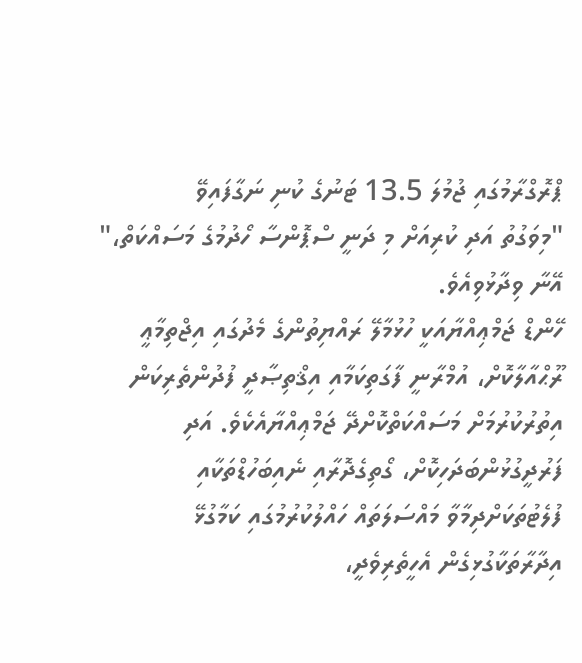ޕްރޮގްރާމުގައި ޖުމުލަ 13.5 ޓަނުގެ ކުނި ނަގާފައިވޭ
"މިވަގުތު އަދި ކުރިއަށް މި ދަނީ ސްޕޮންސާ ހޯދުމުގެ މަސައްކަތް،" އޭނާ ވިދާޅުވިއެވެ.
ހޭންޑް ޖަމްޢިއްޔާއަކީ ހުޅުމާލޭ ރައްޔިތުންގެ މެދުގައި އިޖްތިމާޢީ ރޫޙްއާލާކޮށް، އުމްރާނީ ފާގަތިކަމާއި އިޤްތިޞާދީ ފުދުންތެރިކަން އިތުރުކުރުމަށް މަސައްކަތްކޮށްދޭ ޖަމްޢިއްޔާއެކެވެ. އަދި ފަރުދީގުޅުންބަދަހިކޮށް، ގޯތިގެދޮރާއި ނެއިބަހުޑްތަކާއި ފުލެޓުތަކަށްދިމާވާ މައްސަލަތައް ހައްލުކުރުމުގައި ކަމާގުޅޭ އިދާރާތަކާގުޅިގެން އެހީތެރިވެދީ،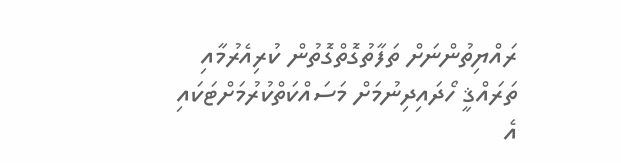ރައްޔިތުންނަށް ތަފާތުގޮތްގޮތުން ކުރިއެރުމާއި ތަރައްޤީ ހޯދައިދިނުމަށް މަސައްކަތްކުރުމަށްޓަކައި އެ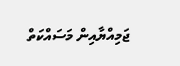ޖަމިއްޔާއިން މަސައްކަތް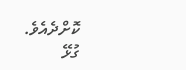ކޮށްދެއެވެ.
ގުޅޭ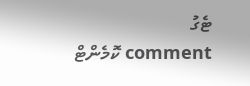ޓެގު
comment ކޮމެންޓް